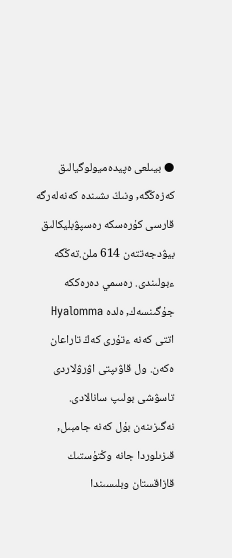● بيىلعى ەپيدەميولوگيالىق كەزەڭگە, ونىڭ ىشىندە كەنەلەرگە قارسى كۇرەسكە رەسپۋبليكالىق بيۋدجەتتەن 614 ملن.تەڭگە ءبولىندى. رەسمي دەرەككە جۇگىنسەك, ەلدە Hyalomma اتتى كەنە ءتۇرى كەڭ تاراعان ەكەن. ول قاۋىپتى اۋرۋلاردى تاسۋشى بولىپ سانالادى. نەگىزىنەن بۇل كەنە جامبىل, قىزىلوردا جانە وڭتۇستىك قازاقستان وبلىسىندا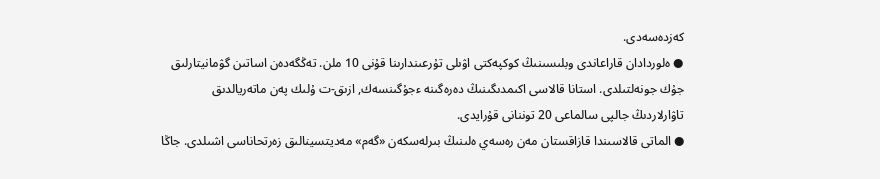كەزدەسەدى.
● ەلوردادان قاراعاندى وبلىسىنىڭ كوكپەكتى اۋىلى تۇرعىندارىنا قۇنى 10 ملن. تەڭگەدەن اساتىن گۋمانيتارلىق جۇك جونەلتىلدى. استانا قالاسى اكىمدىگىنىڭ دەرەگىنە ءجۇگىنسەك, ازىق-ت ۇلىك پەن ماتەريالدىق تاۋارلاردىڭ جالپى سالماعى 20 توننانى قۇرايدى.
● الماتى قالاسىندا قازاقستان مەن رەسەي ەلىنىڭ بىرلەسكەن «گەم» مەديتسينالىق زەرتحاناسى اشىلدى. جاڭا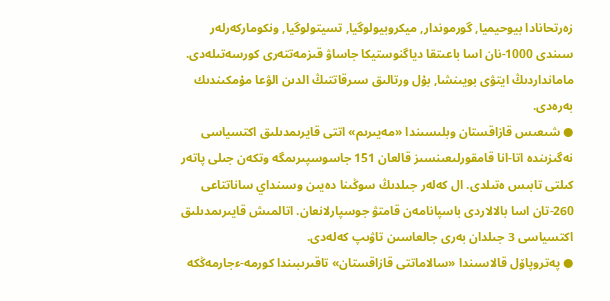زەرتحانادا بيوحيميا, گورموندار, ميكروبيولوگيا, تسيتولوگيا, ونكوماركەرلەر سىندى 1000-نان اسا باعىتقا دياگنوستيكا جاساۋ قىزمەتتەرى كورسەتىلەدى. مامانداردىڭ ايتۋى بويىنشا, بۇل ورتالىق سىرقاتتىڭ الدىن الۋعا مۇمكىندىك بەرەدى.
● شىعىس قازاقستان وبلىسىندا «مەيىرىم» اتتى قايرىمدىلىق اكتسياسى نەگىزىندە اتا-انا قامقورلىعىنسىز قالعان 151 جاسوسپىرىمگە وتكەن جىلى پاتەر كىلتى تابىس ەتىلدى. ال كەلەر جىلدىڭ سوڭىنا دەيىن وسىنداي ساناتتاعى 260-تان اسا بالالاردى باسپانامەن قامتۋ جوسپارلانعان. اتالمىش قايىرىمدىلىق اكتسياسى 3 جىلدان بەرى جالعاسىن تاۋىپ كەلەدى.
● پەتروپاۆل قالاسىندا «سالاماتتى قازاقستان» تاقىرىبىندا كورمە-ءجارمەڭكە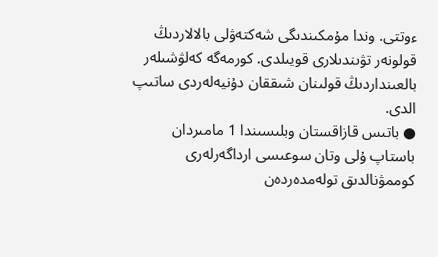ءوتتى. وندا مۇمكىندىگى شەكتەۋلى بالالاردىڭ قولونەر تۋىندىلارى قويىلدى. كورمەگە كەلۋشىلەر بالعىنداردىڭ قولىنان شىققان دۇنيەلەردى ساتىپ الدى.
● باتىس قازاقستان وبلىسىندا 1 مامىردان باستاپ ۇلى وتان سوعىسى ارداگەرلەرى كوممۋنالدىق تولەمدەردەن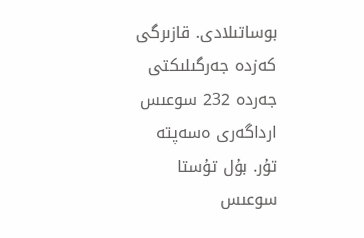بوساتىلادى. قازىرگى كەزدە جەرگىلىكتى جەردە 232 سوعىس ارداگەرى ەسەپتە تۇر. بۇل تۇستا سوعىس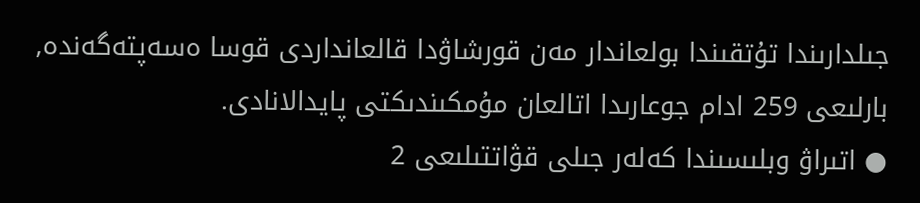جىلدارىندا تۇتقىندا بولعاندار مەن قورشاۋدا قالعانداردى قوسا ەسەپتەگەندە, بارلىعى 259 ادام جوعارىدا اتالعان مۇمكىندىكتى پايدالانادى.
● اتىراۋ وبلىسىندا كەلەر جىلى قۋاتتىلىعى 2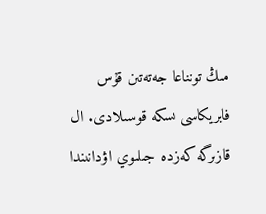مىڭ تونناعا جەتەتىن قۇس فابريكاسى ىسكە قوسىلادى. ال قازىرگە كەزدە جىلىوي اۋدانىندا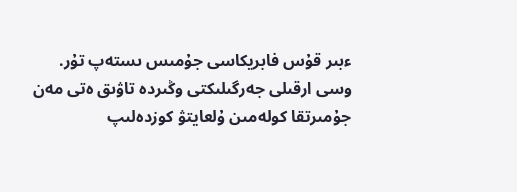ءبىر قۇس فابريكاسى جۇمىس ىستەپ تۇر. وسى ارقىلى جەرگىلىكتى وڭىردە تاۋىق ەتى مەن جۇمىرتقا كولەمىن ۇلعايتۋ كوزدەلىپ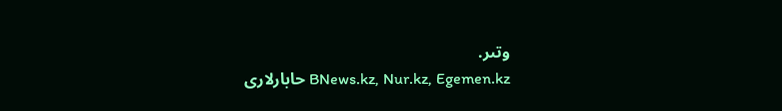وتىر.
BNews.kz, Nur.kz, Egemen.kz حابارلارى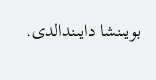بويىنشا دايىندالدى.